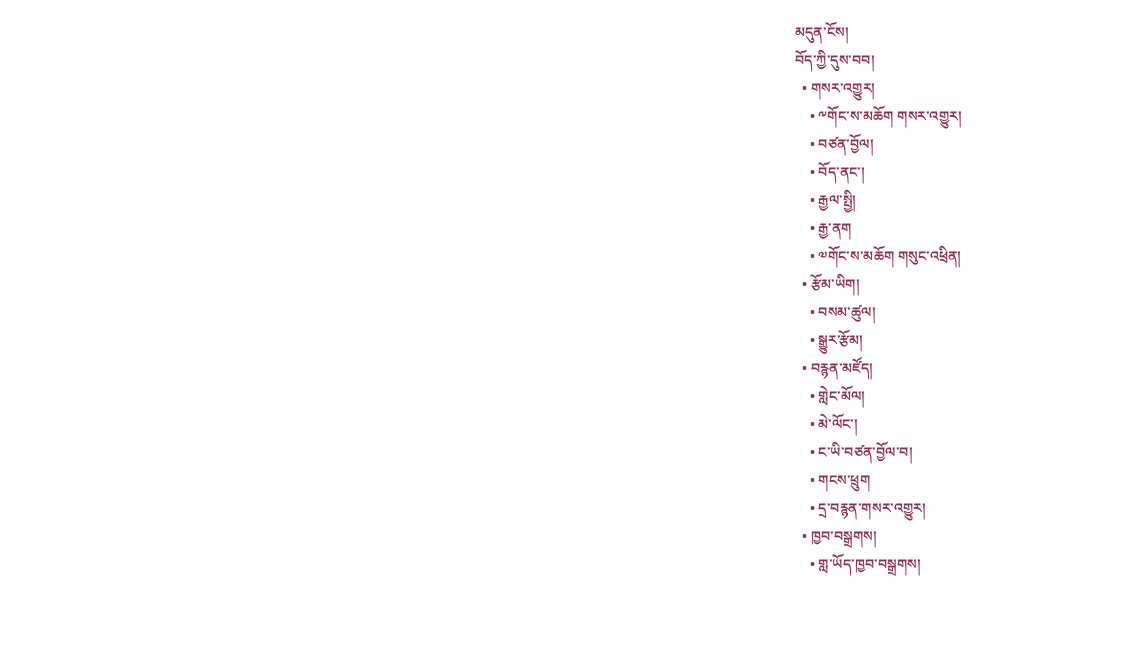མདུན་ངོས།
བོད་ཀྱི་དུས་བབ།
  • གསར་འགྱུར།
    • ༸གོང་ས་མཆོག གསར་འགྱུར།
    • བཙན་བྱོལ།
    • བོད་ནང་།
    • རྒྱལ་སྤྱི།
    • རྒྱ་ནག
    • ༧གོང་ས་མཆོག གསུང་འཕྲིན།
  • རྩོམ་ཡིག།
    • བསམ་ཚུལ།
    • སྒྱུར་རྩོམ།
  • བརྙན་མཛོད།
    • གླེང་མོལ།
    • མེ་ལོང་།
    • ང་ཡི་བཙན་བྱོལ་བ།
    • གངས་ཕྲུག
    • དྲ་བརྙན་གསར་འགྱུར།
  • ཁྱབ་བསྒྲགས།
    • གླ་ཡོད་ཁྱབ་བསྒྲགས།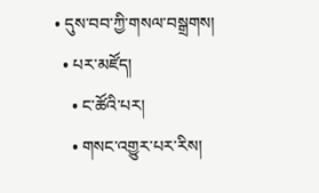• དུས་བབ་ཀྱི་གསལ་བསྒྲགས།
  • པར་མཛོད།
    • ང་ཚོའི་པར།
    • གསང་འགྱུར་པར་རིས།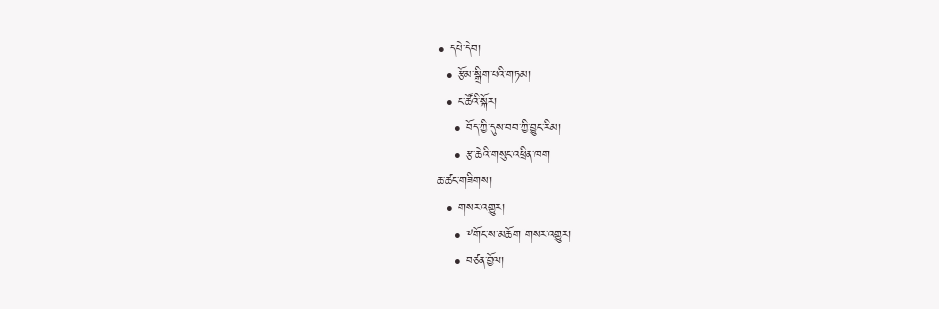• དཔེ་དེབ།
  • རྩོམ་སྒྲིག་པའི་གཏམ།
  • ང་ཚོའི་སྐོར།
    • བོད་ཀྱི་དུས་བབ་ཀྱི་བྱུང་རིམ།
    • རྩ་ཆེའི་གསུང་འཕྲིན་ཁག
ཆ་ཚང་གཟིགས།
  • གསར་འགྱུར།
    • ༸གོང་ས་མཆོག གསར་འགྱུར།
    • བཙན་བྱོལ།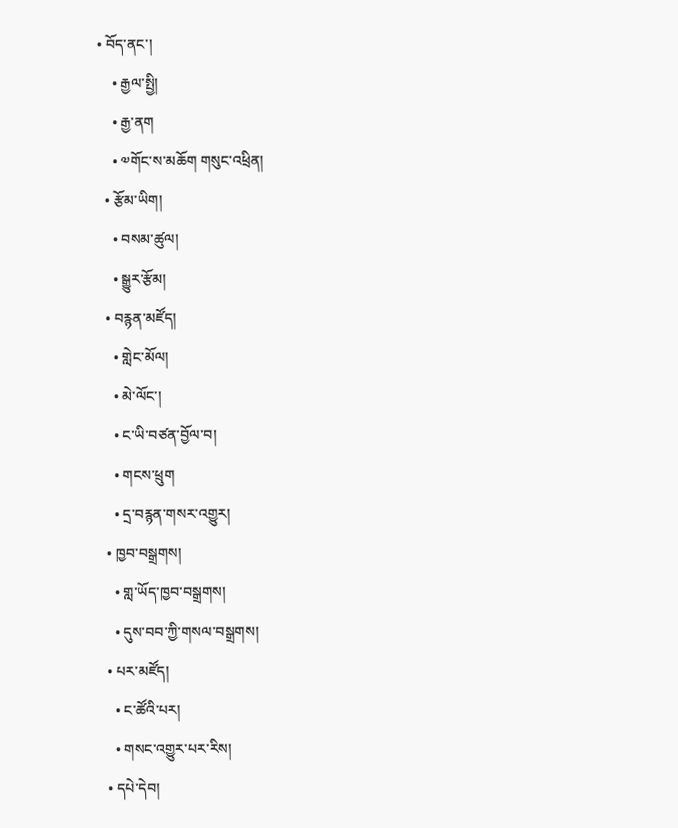• བོད་ནང་།
    • རྒྱལ་སྤྱི།
    • རྒྱ་ནག
    • ༧གོང་ས་མཆོག གསུང་འཕྲིན།
  • རྩོམ་ཡིག།
    • བསམ་ཚུལ།
    • སྒྱུར་རྩོམ།
  • བརྙན་མཛོད།
    • གླེང་མོལ།
    • མེ་ལོང་།
    • ང་ཡི་བཙན་བྱོལ་བ།
    • གངས་ཕྲུག
    • དྲ་བརྙན་གསར་འགྱུར།
  • ཁྱབ་བསྒྲགས།
    • གླ་ཡོད་ཁྱབ་བསྒྲགས།
    • དུས་བབ་ཀྱི་གསལ་བསྒྲགས།
  • པར་མཛོད།
    • ང་ཚོའི་པར།
    • གསང་འགྱུར་པར་རིས།
  • དཔེ་དེབ།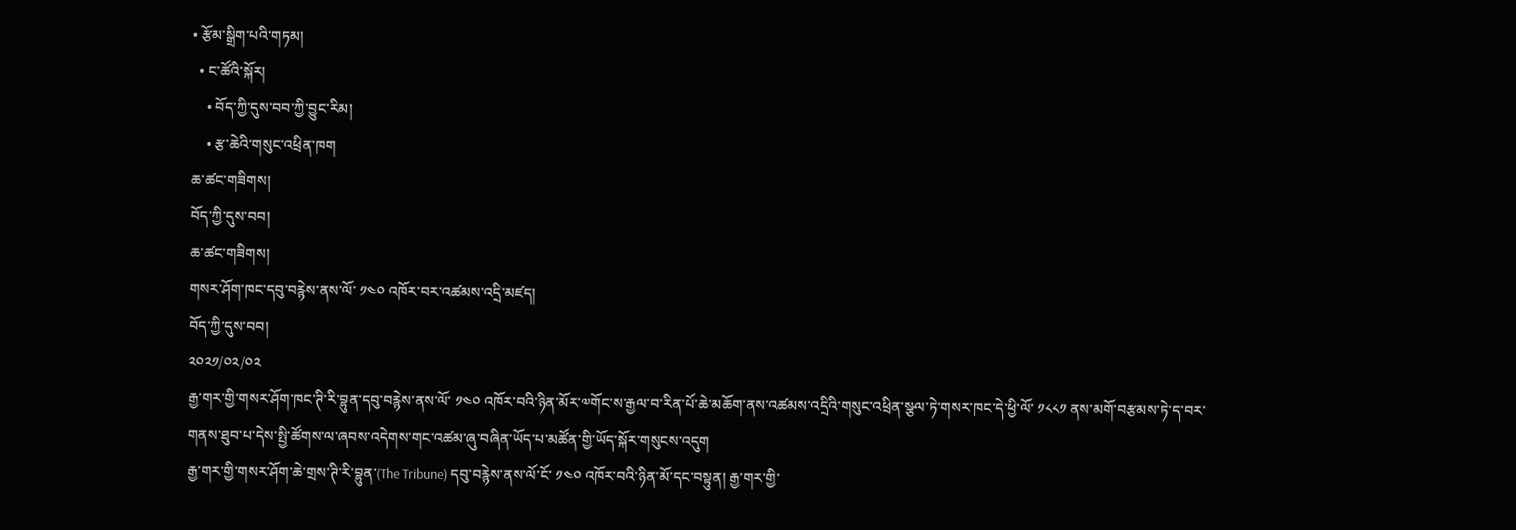• རྩོམ་སྒྲིག་པའི་གཏམ།
  • ང་ཚོའི་སྐོར།
    • བོད་ཀྱི་དུས་བབ་ཀྱི་བྱུང་རིམ།
    • རྩ་ཆེའི་གསུང་འཕྲིན་ཁག
ཆ་ཚང་གཟིགས།
བོད་ཀྱི་དུས་བབ།
ཆ་ཚང་གཟིགས།
གསར་ཤོག་ཁང་དབུ་བརྙེས་ནས་ལོ་ ༡༤༠ འཁོར་བར་འཚམས་འདྲི་མཛད།
བོད་ཀྱི་དུས་བབ།
༢༠༢༡/༠༢/༠༢
རྒྱ་གར་གྱི་གསར་ཤོག་ཁང་ཊི་རི་བྷུན་དབུ་བརྙེས་ནས་ལོ་ ༡༤༠ འཁོར་བའི་ཉིན་མོར་༧གོང་ས་རྒྱལ་བ་རིན་པོ་ཆེ་མཆོག་ནས་འཚམས་འདྲིའི་གསུང་འཕྲིན་སྩལ་ཏེ་གསར་ཁང་དེ་ཕྱི་ལོ་ ༡༨༨༡ ནས་མགོ་བརྩམས་ཏེ་ད་བར་གནས་ཐུབ་པ་དེས་སྤྱི་ཚོགས་ལ་ཞབས་འདེགས་གང་འཚམ་ཞུ་བཞིན་ཡོད་པ་མཚོན་གྱི་ཡོད་སྐོར་གསུངས་འདུག
རྒྱ་གར་གྱི་གསར་ཤོག་ཆེ་གྲས་ཊི་རི་བྷུན་(The Tribune) དབུ་བརྙེས་ནས་ལོ་ངོ་ ༡༤༠ འཁོར་བའི་ཉིན་མོ་དང་བསྟུན། རྒྱ་གར་གྱི་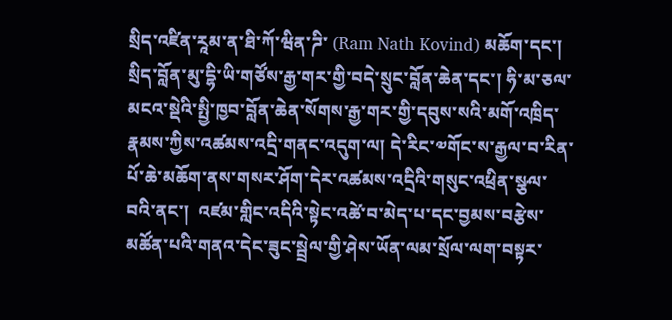སྲིད་འཛིན་རཱམ་ན་ཐི་ཀོ་ཝིན་ཌི་ (Ram Nath Kovind) མཆོག་དང་། སྲིད་བློན་མུ་དྷི་ཡི་གཙོས་རྒྱ་གར་གྱི་བདེ་སྲུང་བློན་ཆེན་དང་། ཧི་མ་ཅལ་མངའ་སྡེའི་སྤྱི་ཁྱབ་བློན་ཆེན་སོགས་རྒྱ་གར་གྱི་དབུས་སའི་མགོ་འཁྲིད་རྣམས་ཀྱིས་འཚམས་འདྲི་གནང་འདུག་ལ། དེ་རིང་༧གོང་ས་རྒྱལ་བ་རིན་པོ་ཆེ་མཆོག་ནས་གསར་ཤོག་དེར་འཚམས་འདྲིའི་གསུང་འཕྲིན་སྩལ་བའི་ནང་།  འཛམ་གླིང་འདིའི་སྟེང་འཚེ་བ་མེད་པ་དང་བྱམས་བརྩེས་མཚོན་པའི་གནའ་དེང་ཟུང་སྦྲེལ་གྱི་ཤེས་ཡོན་ལམ་སྲོལ་ལག་བསྟར་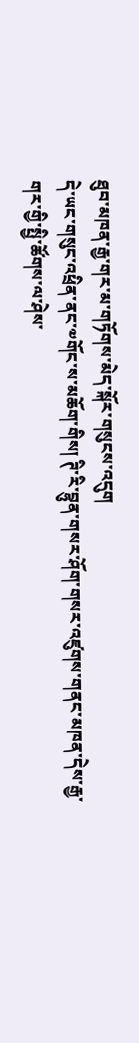ཐུབ་མཁན་རྒྱ་གར་མ་གཏོགས་མེད་སྐོར་གསུངས་འདུག
དེ་ཡང་གསུང་འཕྲིན་ནང་༧གོང་ས་མཆོག་གིས། ཊི་རི་བྷུན་གསར་ཤོག་གསར་འཛུགས་གནང་མཁན་དེས་རྒྱ་གར་གྱི་སྤྱི་ཚོགས་ལ་ཤེས་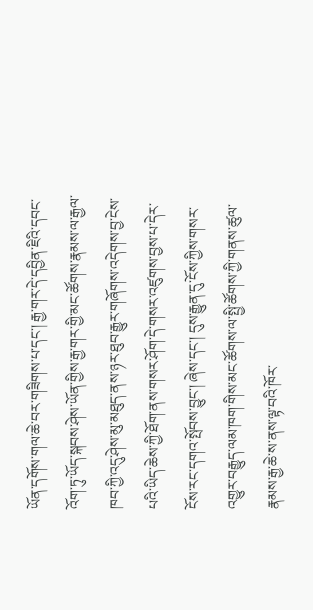ཡོན་དགོས་གལ་ཆེ་བར་གཟིགས་པ་དང་། རྒྱ་གར་དེ་དབྱིན་ཇིའི་དབང་འོག་ཏུ་ཡོད་སྐབས་ཤེས་ཡོན་གྱིས་རྒྱ་གར་གྱི་མང་ཚོགས་རྣམས་ལ་རྒྱལ་ཁབ་ཀྱི་འདུ་ཤེས་མུ་མཐུད་ནས་ཉར་ཐུབ་རྒྱུར་གཞོགས་འདེགས་བྱ་ངེས་པའི་ཡིད་ཆེས་ཀྱི་ཐོག་ནས་གསར་ཤོག་དེ་གསར་འཛུགས་བྱས་པ་དེར་ངོས་རང་དགའ་སྤོབས་བྱུང་། ཞེས་དང་། དུས་རྒྱུན་དུ་ངོས་ཀྱིས་གསར་འགྱུར་བརྒྱུད་ལམ་ཁག་གིས་མང་ཚོགས་ལ་སྤྱི་ཚོགས་ཀྱི་གནས་ཚུལ་རྣམས་རྒྱ་ཆེ་ས་ནས་ལྟ་བའི་ཁོར་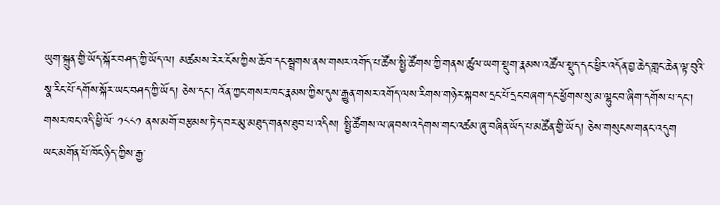ཡུག་སྐྲུན་གྱི་ཡོད་སྐོར་བཤད་ཀྱི་ཡོད་ལ། མཚམས་རེར་ངོས་ཀྱིས་ཆོབ་དང་སྦྲགས་ནས་གསར་འགོད་པ་ཚོས་སྤྱི་ཚོགས་ཀྱི་གནས་ཚུལ་ཡག་སྡུག་རྣམས་འཚོལ་སྡུད་དང་ཕྱིར་འདོན་བྱ་ཆེད་གླང་ཆེན་ལྟ་བུའི་སྣ་རིང་པོ་དགོས་སྐོར་ཡང་བཤད་ཀྱི་ཡོད། ཅེས་དང་། འོན་ཀྱང་གསར་ཁང་རྣམས་ཀྱིས་དུས་རྒྱུན་གསར་འགོད་ལས་རིགས་གཉེར་སྐབས་དྲང་པོ་དྲང་བཞག་དང་ཕྱོགས་སུ་མ་ལྷུང་བ་ཞིག་དགོས་པ་དང་། གསར་ཁང་འདི་ཕྱི་ལོ་ ༡༨༨༡ ནས་མགོ་བརྩམས་ཏེ་ད་བར་མུ་མཐུད་གནས་ཐུབ་པ་འདིས། སྤྱི་ཚོགས་ལ་ཞབས་འདེགས་གང་འཚམ་ཞུ་བཞིན་ཡོད་པ་མཚོན་གྱི་ཡོད། ཅེས་གསུངས་གནང་འདུག
ཡང་མགོན་པོ་ཁོང་ཉིད་ཀྱིས་རྒྱ་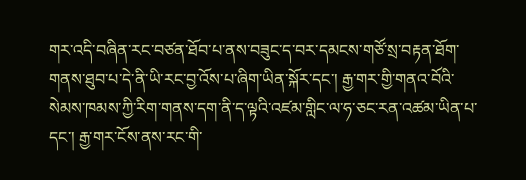གར་འདི་བཞིན་རང་བཙན་ཐོབ་པ་ནས་བཟུང་ད་བར་དམངས་གཙོ་སྲ་བརྟན་ཐོག་གནས་ཐུབ་པ་དེ་ནི་ཡི་རང་བྱ་འོས་པ་ཞིག་ཡིན་སྐོར་དང་། རྒྱ་གར་གྱི་གནའ་བོའི་སེམས་ཁམས་ཀྱི་རིག་གནས་དག་ནི་ད་ལྟའི་འཛམ་གླིང་ལ་ཧ་ཅང་རན་འཚམ་ཡིན་པ་དང་། རྒྱ་གར་ངོས་ནས་རང་གི་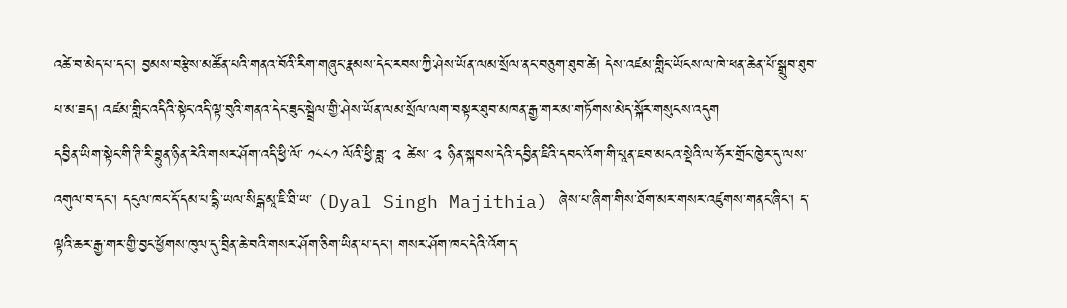འཚེ་བ་མེད་པ་དང་། བྱམས་བརྩེས་མཚོན་པའི་གནའ་བོའི་རིག་གཞུང་རྣམས་དེང་རབས་ཀྱི་ཤེས་ཡོན་ལམ་སྲོལ་ནང་བཅུག་ཐུབ་ཚེ། དེས་འཛམ་གླིང་ཡོངས་ལ་ཁེ་ཕན་ཆེན་པོ་སྒྲུབ་ཐུབ་པ་མ་ཟད། འཛམ་གླིང་འདིའི་སྟེང་འདི་ལྟ་བུའི་གནའ་དེང་ཟུང་སྦྲེལ་གྱི་ཤེས་ཡོན་ལམ་སྲོལ་ལག་བསྟར་ཐུབ་མཁན་རྒྱ་གར་མ་གཏོགས་མེད་སྐོར་གསུངས་འདུག
དབྱིན་ཡིག་སྟེང་གི་ཊི་རི་བྷུན་ཉིན་རེའི་གསར་ཤོག་འདི་ཕྱི་ལོ་ ༡༨༨༡ ལོའི་ཕྱི་ཟླ་ ༢ ཚེས་ ༢ ཉིན་སྐབས་དེའི་དབྱིན་ཇིའི་དབང་འོག་གི་པཱན་ཇབ་མངའ་སྡེའི་ལ་ཧོར་གྲོང་ཁྱེར་དུ་ལས་འགུལ་བ་དང་། དངུལ་ཁང་དོ་དམ་པ་དྷི་ཡལ་སིངྒ་མཱ་ཇི་ཐི་ཡ་ (Dyal Singh Majithia) ཞེས་པ་ཞིག་གིས་ཐོག་མར་གསར་འཛུགས་གནང་ཞིང་། ད་ལྟའི་ཆར་རྒྱ་གར་གྱི་བྱང་ཕྱོགས་ཁུལ་དུ་བྲིན་ཆེ་བའི་གསར་ཤོག་ཅིག་ཡིན་པ་དང་། གསར་ཤོག་ཁང་དེའི་འོག་ད་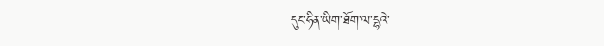དུང་ཧིན་ཡིག་ཐོག་ལ་དྷའེ་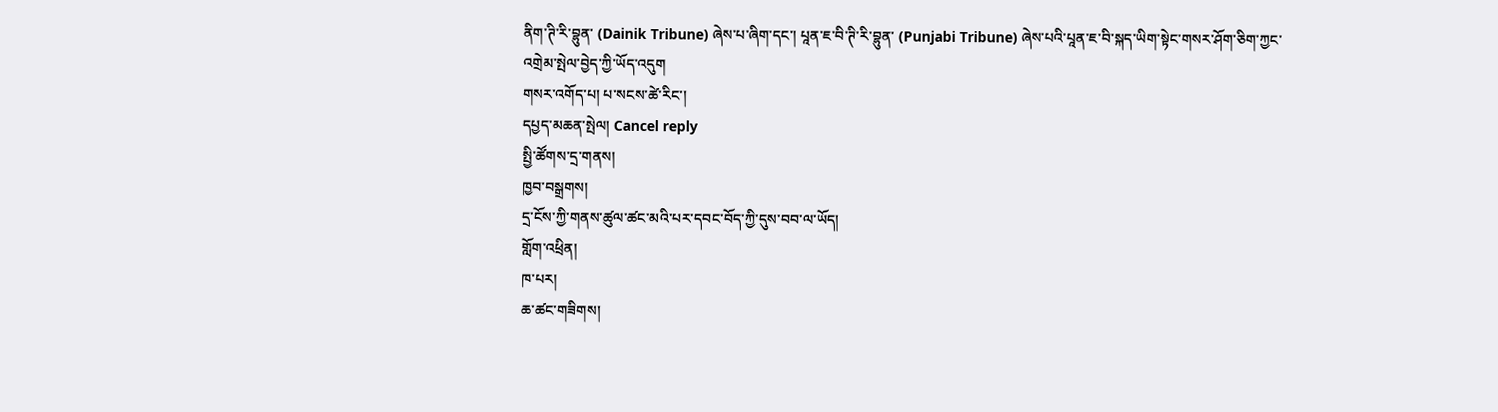ནིག་ཊི་རི་བྷུན་ (Dainik Tribune) ཞེས་པ་ཞིག་དང་། པཱན་ཇ་བི་ཊི་རི་བྷུན་ (Punjabi Tribune) ཞེས་པའི་པཱན་ཇ་བི་སྐད་ཡིག་སྟེང་གསར་ཤོག་ཅིག་ཀྱང་འགྲེམ་སྤེལ་བྱེད་ཀྱི་ཡོད་འདུག
གསར་འགོད་པ། པ་སངས་ཚེ་རིང་།
དཔྱད་མཆན་སྤེལ། Cancel reply
སྤྱི་ཚོགས་དྲ་གནས།
ཁྱབ་བསྒྲགས།
དྲ་ངོས་ཀྱི་གནས་ཚུལ་ཚང་མའི་པར་དབང་བོད་ཀྱི་དུས་བབ་ལ་ཡོད།
གློག་འཕྲིན།
ཁ་པར།
ཆ་ཚང་གཟིགས།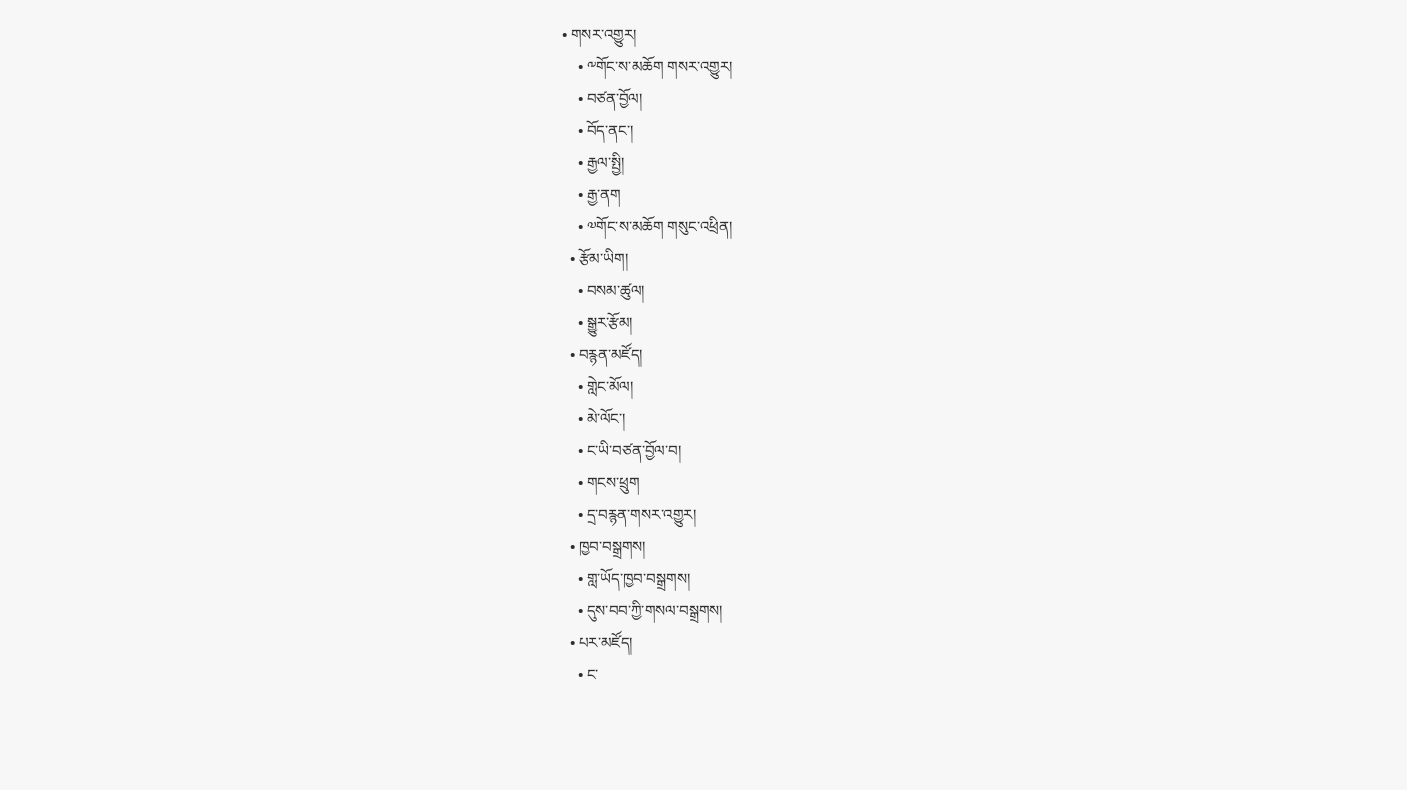• གསར་འགྱུར།
    • ༸གོང་ས་མཆོག གསར་འགྱུར།
    • བཙན་བྱོལ།
    • བོད་ནང་།
    • རྒྱལ་སྤྱི།
    • རྒྱ་ནག
    • ༧གོང་ས་མཆོག གསུང་འཕྲིན།
  • རྩོམ་ཡིག།
    • བསམ་ཚུལ།
    • སྒྱུར་རྩོམ།
  • བརྙན་མཛོད།
    • གླེང་མོལ།
    • མེ་ལོང་།
    • ང་ཡི་བཙན་བྱོལ་བ།
    • གངས་ཕྲུག
    • དྲ་བརྙན་གསར་འགྱུར།
  • ཁྱབ་བསྒྲགས།
    • གླ་ཡོད་ཁྱབ་བསྒྲགས།
    • དུས་བབ་ཀྱི་གསལ་བསྒྲགས།
  • པར་མཛོད།
    • ང་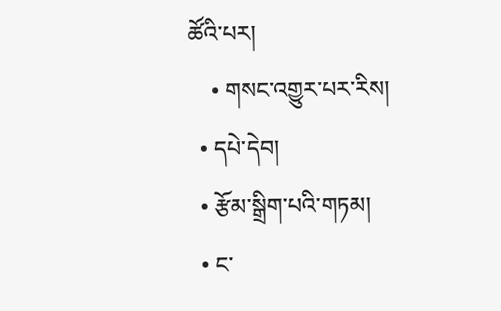ཚོའི་པར།
    • གསང་འགྱུར་པར་རིས།
  • དཔེ་དེབ།
  • རྩོམ་སྒྲིག་པའི་གཏམ།
  • ང་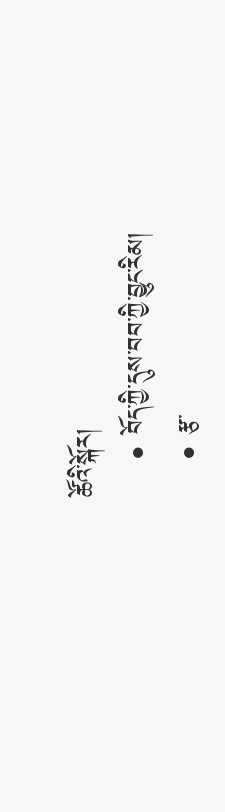ཚོའི་སྐོར།
    • བོད་ཀྱི་དུས་བབ་ཀྱི་བྱུང་རིམ།
    • རྩ་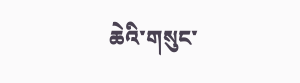ཆེའི་གསུང་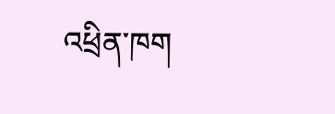འཕྲིན་ཁག